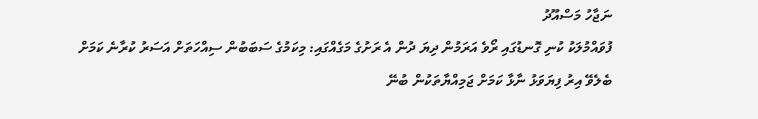ނަޖާހު މަސްއޫދު
ފުވައްމުލަކު ކުނި ގޮނޑުގައި ރޯވެ އަރަމުން ދިޔަ ދުން އެ ރަށުގެ މަގެއްގައި: މިކަމުގެ ސަބަބުން ސިއްހަތަށް އަސަރު ކުރާނެ ކަމަށް ބެލެވޭ އިރު ފިޔަވަޅު ނާޅާ ކަމަށް ޖަމިއްޔާތަކުން ބުނޭ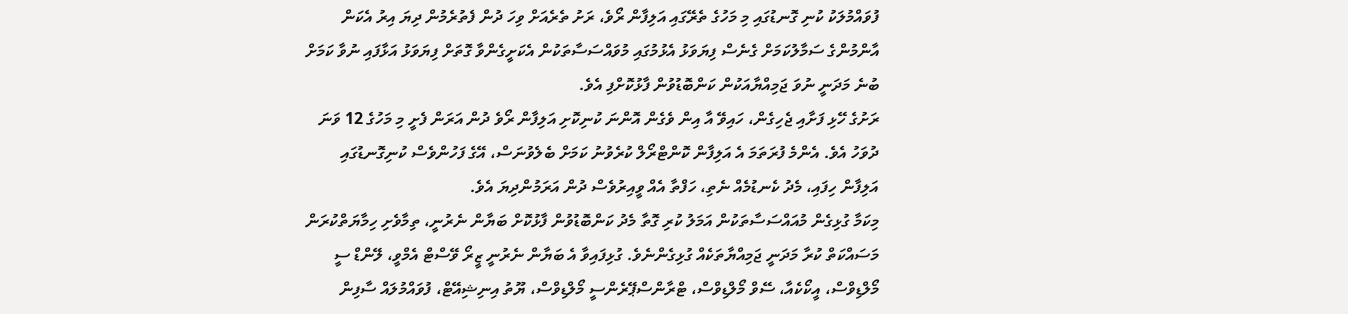ފުވައްމުލަކު ކުނި ގޮނޑުގައި މި މަހުގެ ތެރޭގައި އަލިފާން ރޯވެ، ރަށު ތެރެއަށް ވިހަ ދުން ފެތުރެމުން ދިޔަ އިރު އެކަން އާންމުންގެ ސަމާލުކަމަށް ގެނެސް ފިޔަވަޅު އެޅުމުގައި މުވައްސަސާތަކުން އެކަށީގެންވާ ގޮތަށް ފިޔަވަޅު އަޅާފައި ނުވާ ކަމަށް ބުނެ މަދަނީ ނުވަ ޖަމިއްޔާއަކުން ކަންބޮޑުވުން ފާޅުކޮށްފި އެވެ.
ރަށުގެ ހޭޅި ފަށާއި ޖެހިގެން، ހައިވޭ އާ އިން ވެގެން އޮންނަ ކުނިކޮށި އަލިފާން ރޯވެ ދުން އަރަން ފެށީ މި މަހުގެ 12 ވަނަ ދުވަހު އެވެ. އެންމެ ފުރަތަމަ އެ އަލިފާން ކޮންޓްރޯލް ކުރެވުނު ކަމަށް ބެލެވުނަސް، އޭގެ ފަހުންވެސް ކުނިގޮނޑުގައި އަލިފާން ހިފައި، މެދު ކެނޑުމެއް ނެތި، ހަފްތާ އެއް ވީއިރުވެސް ދުން އަރަމުންދިޔަ އެވެ.
މިކަމާ ގުޅިގެން މުއައްސަސާތަކުން އަމަލު ކުރި ގޮތާ މެދު ކަންބޮޑުވުން ފާޅުކޮށް ބަޔާން ނެރުނީ، ތިމާވެށި ހިމާޔަތްކުރަން މަސައްކަތް ކުރާ މަދަނީ ޖަމިއްޔާތަކެއް ގުޅިގެންނެވެ. ގުޅިފައިވާ އެ ބަޔާން ނެރުނީ ޒީރޯ ވޭސްޓް އެމްވީ، ލޭންޑް ސީ މޯލްޑިވްސް، އީކޯކެއާ، ސޭވް މޯލްޑިވްސް، ޓްރާންސްޕޭރެންސީ މޯލްޑިވްސް، ޔޫތު އިނިޝިއޭޓް، ފުވައްމުލައް ސާފިން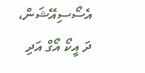އެސޯސިއޭޝަން، ދަ އީކޯ އޯގް އަދި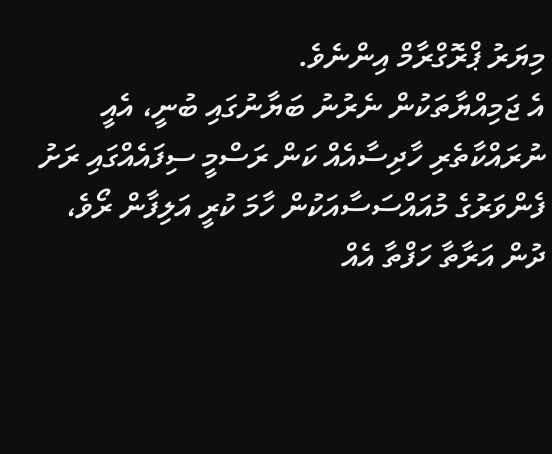މިޔަރު ޕްރޮގްރާމް އިންނެވެ.
އެ ޖަމިއްޔާތަކުން ނެރުނު ބަޔާނުގައި ބުނީ، އެއީ ނުރައްކާތެރި ހާދިސާއެއް ކަން ރަސްމީ ސިފައެއްގައި ރަށު ފެންވަރުގެ މުއައްސަސާއަކުން ހާމަ ކުރީ އަލިފާން ރޯވެ، ދުން އަރާތާ ހަފްތާ އެއް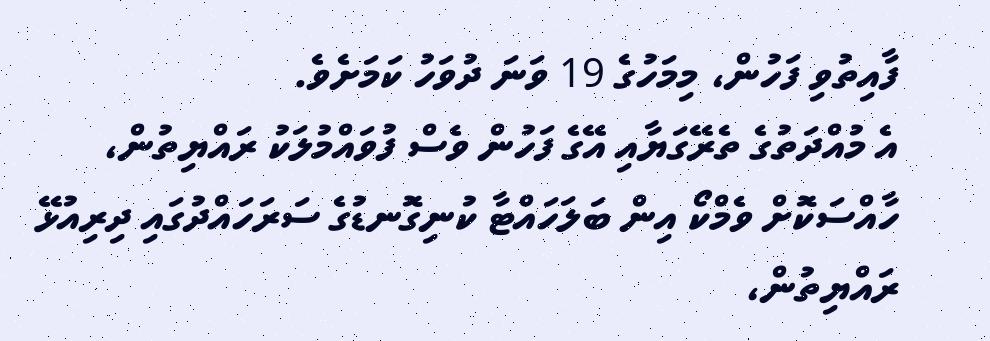ފާއިތުވި ފަހުން، މިމަހުގެ 19 ވަނަ ދުވަހު ކަމަށެވެ.
އެ މުއްދަތުގެ ތެރޭގަޔާއި އޭގެ ފަހުން ވެސް ފުވައްމުލަކު ރައްޔިތުން، ހާއްސަކޮށް ވެމްކޯ އިން ބަލަހައްޓާ ކުނިގޮނޑުގެ ސަރަހައްދުގައި ދިރިއުޅޭ ރައްޔިތުން،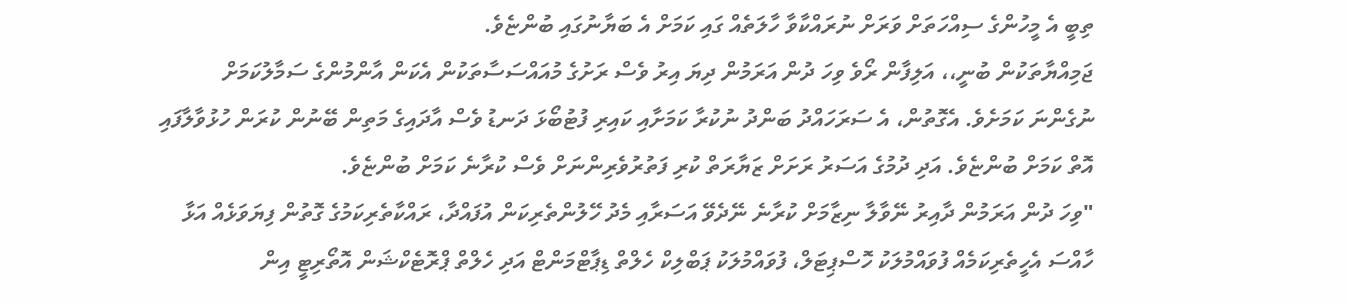ތިބީ އެ މީހުންގެ ސިއްހަތަށް ވަރަށް ނުރައްކާވާ ހާލަތެއް ގައި ކަމަށް އެ ބަޔާނުގައި ބުންޏެވެ.
ޖަމިއްޔާތަކުން ބުނީ،، އަލިފާން ރޯވެ ވިހަ ދުން އަރަމުން ދިޔަ އިރު ވެސް ރަށުގެ މުއައްސަސާތަކުން އެކަން އާންމުންގެ ސަމާލުކަމަށް ނުގެންނަ ކަމަށެވެ. އެގޮތުން، އެ ސަރަހައްދު ބަންދު ނުކުރާ ކަމަށާއި ކައިރި ފުޓުބޯޅަ ދަނޑު ވެސް އާދައިގެ މަތިން ބޭނުން ކުރަން ހުޅުވާލާފައި އޮތް ކަމަށް ބުންޏެވެ. އަދި ދުމުގެ އަސަރު ރަށަށް ޒަޔާރަތް ކުރި ފަތުރުވެރިންނަށް ވެސް ކުރާނެ ކަމަށް ބުންޏެވެ.
"ވިހަ ދުން އަރަމުން ދާއިރު ނޭވާލާ ނިޒާމަށް ކުރާނެ ނޭދެވޭ އަސަރާއި މެދު ހޭލުންތެރިކަން އުފައްދާ، ރައްކާތެރިކަމުގެ ގޮތުން ފިޔަވަޅެއް އަޅާ ހާއްސަ އެހީތެރިކަމެއް ފުވައްމުލަކު ހޮސްޕިޓަލް، ފުވައްމުލަކު ޕަބްލިކް ހެލްތް ޑިޕާޓްމަންޓް އަދި ހެލްތް ޕްރޮޓެކްޝަން އޮތޯރިޓީ އިން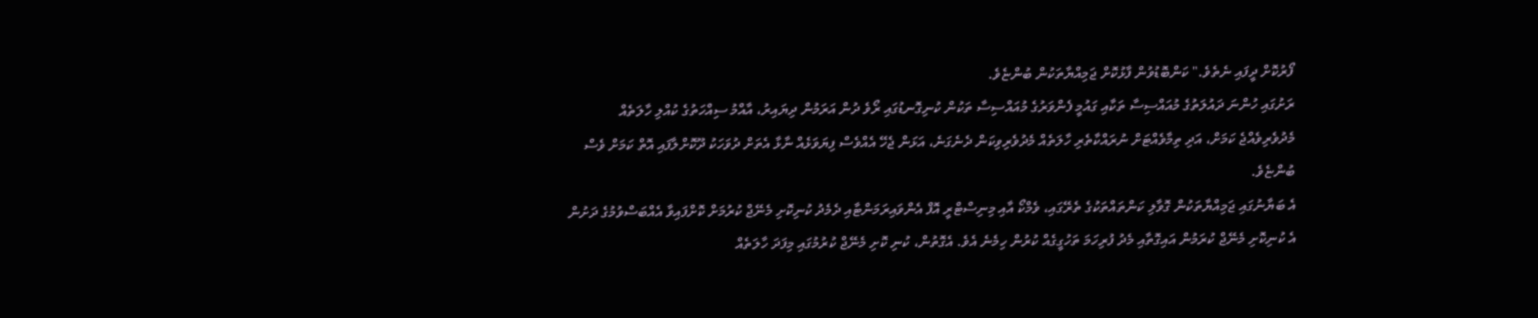ފޯރުކޮށް ދީފައި ނެތެވެ." ކަންބޮޑުވުން ފާޅުކޮށް ޖަމިއްޔާތަކުން ބުންޏެވެ.
ރަށުގައި ހުންނަ ދައުލަތުގެ މުއައްސިސާ ތަކާއި ގައުމީ ފެންވަރުގެ މުއައްސިސާ ތަކުން ކުނިގޮނޑުގައި ރޯވެ ދުން އަރަމުން ދިޔައިރު، އާއްމު ސިއްހަތުގެ ކުއްލި ހާލަތެއް މެދުވެރިވެއްޖެ ކަމަށް، އަދި ތިމާވެއްޓަށް ނުރައްކާތެރި ހާލަތެއް މެދުވެރިވިކަން ދެނެގަނެ، އަޅަން ޖެހޭ އެއްވެސް ފިޔަވަޅެއް ނާޅާ އެތަށް ދުވަހަކު ދޫކޮށްލާފައި އޮތް ކަމަށް ވެސް ބުންޏެވެ.
އެ ބަޔާނުގައި ޖަމިއްޔާތަކުން ގޮވާލި ކަންތައްތަކުގެ ތެރޭގައި، ވެމްކޯ އާއި މިނިސްޓްރީ އޮފް އެންވައިރަމަންޓާއި ދެމެދު ކުނިކޮށި މެނޭޖް ކުރުމަށް ކޮށްފައިވާ އެއްބަސްވުމުގެ ދަށުން އެ ކުނިކޮށި މެނޭޖް ކުރަމުން އައިގޮތާއި މެދު ފުރިހަމަ ތަހުގީގެއް ކުރުން ހިމެނެ އެވެ. އެގޮތުން، ކުނި ކޮށި މެނޭޖް ކުރުމުގައި މިފަދަ ހާލަތެއް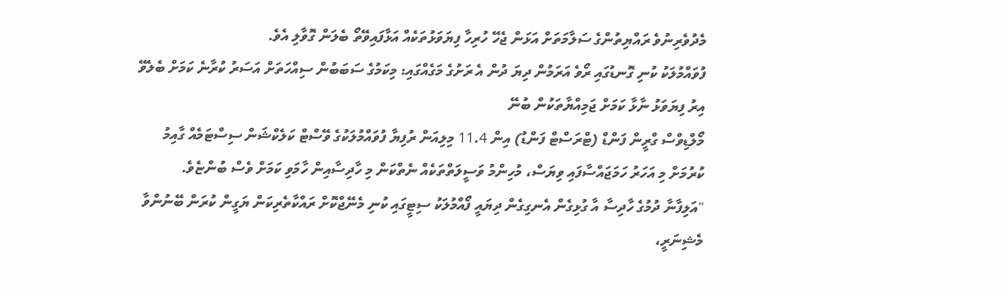މެދުވެރިނުވެ ރައްޔިތުންގެ ސަލާމަތަށް އަޅަން ޖެހޭ ހުރިހާ ފިޔަވަޅުތަކެއް އަޅާފައިވޭތޯ ބެލަން ގޮވާލި އެވެ.
ފުވައްމުލަކު ކުނި ގޮނޑުގައި ރޯވެ އަރަމުން ދިޔަ ދުން އެ ރަށުގެ މަގެއްގައި: މިކަމުގެ ސަބަބުން ސިއްހަތަށް އަސަރު ކުރާނެ ކަމަށް ބެލެވޭ އިރު ފިޔަވަޅު ނާޅާ ކަމަށް ޖަމިއްޔާތަކުން ބުނޭ
މޯލްޑިވްސް ގްރީން ފަންޑް (ޓްރަސްޓް ފަންޑު) އިން 11.4 މިލިއަން ރުފިޔާ ފުވައްމުލަކުގެ ވޭސްޓް ކަލެކްޝަން ސިސްޓަމެއް ގާއިމު ކުރުމަށް މި އަހަރު ހަމަޖައްސާފައި ވިޔަސް، މުހިންމު ވަސީލަތްތަކެއް ނެތްކަން މި ހާދިސާއިން ހާމަވި ކަމަށް ވެސް ބުންޏެވެ.
"އަލިފާނާ ދުމުގެ ހާދިސާ އާ ގުޅިގެން އެނގިގެން ދިޔައީ ފޯއްމުލަކު ސިޓީގައި ކުނި މެނޭޖްކޮށް ރައްކާތެރިކަން ޔަގީން ކުރަން ބޭނުންވާ މެޝިނަރީ،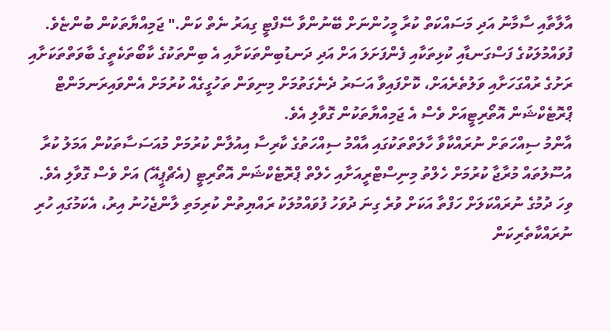އާލާތާއި ސާމާނު އަދި މަސައްކަތް ކުރާ މީހުންނަށް ބޭނުންވާ ސޭފްޓީ ގިއަރު ނެތް ކަން." ޖަމިއްޔާތަކުން ބުންޏެވެ.
ފުވައްމުލަކުގެ ފަސްގަނޑާއި ކުޅިތަކާއި ފެންފަށަލަ އަށް އަދި ދަނޑުބިންތަކަށާއި އެ ބިންތަކުގެ ކާބޯތަކެތީގެ ބާވަތްތަކަށާއި ރަށުގެ ރުއްގަހަށާއި ވަލުތެރެއަށް، ކޮށްފައިވާ އަސަރު ދެނެގަތުމަށް މިނިވަން ތަހުގީގެއް ކުރުމަށް އެންވައިރަނމަންޓް ޕްރޮޓެކްޝަން އޮތޯރިޓީއަށް ވެސް އެ ޖަމިއްޔާތަކުން ގޮވާލި އެވެ.
އާންމު ސިއްހަތަށް ނުރައްކާވާ ހާލަތްތަކުގައި އާއްމު ސިއްހަތުގެ ކާރިސާ އިއުލާން ކުރުމަށް މުއަސަސާތަކުން އަމަލު ކުރާ އުސޫލުތައް މުރާޖާ ކުރުމަށް ހެލްތު މިނިސްޓްރީއަށާއި ހެލްތް ޕްރޮޓެކްޝަން އޮތޯރިޓީ (އެޗްޕީއޭ) އަށް ވެސް ގޮވާލި އެވެ.
ވިހަ ދުމުގެ ނުރައްކަލަށް ހަފްތާ އަކަށް ވުރެ ގިނަ ދުވަހު ފުވައްމުލަކު ރައްޔިތުން ކުރިމަތި ލާންޖެހުނު އިރު، އެކަމުގައި ހުރި ނުރައްކާތެރިކަން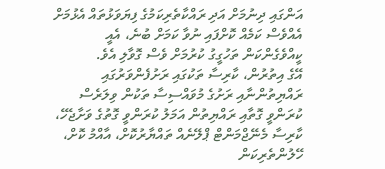އަންގައި ދިނުމަށް އަދި ރައްކާތެރިކަމުގެ ފިޔަވަޅުތައް އެޅުމަށް އެއްވެސް ކަމެއް ކޮށްފައި ނުވާ ކަމަށް ބުނެ، އެއީ ކީއްވެގެންކަން ތަހުގީގު ކުރުމަށް ވެސް ގޮވާލި އެވެ.
އޭގެ އިތުރުން، ކާރިސާ ތަކުގައި ރަށުފެންވަރުގައި ރައްޔިތުންނާއި ރަށުގެ މުވައްސިސާ ތަކުން ވިލަރެސް ކުރަންވީ ގޮތާއި ރައްޔިތުން އަމަލު ކުރަންވީ ގޮތުގެ ވަށާޖެހޭ، ކާރިސާ މެނޭޖްމަންޓް ޕްލޭނެއް ތައްޔާރުކޮށް، އާއްމު ކޮށް، ހޭލުންތެރިކަން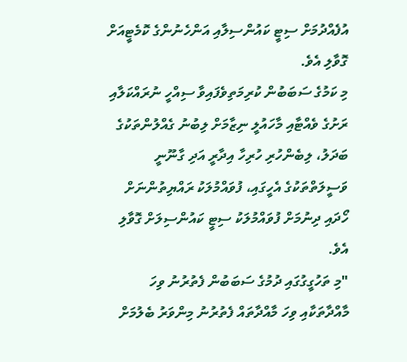އުފެއްދުމަށް ސިޓީ ކައުންސިލާއި އަންހެނުންގެ ކޮމެޓީއަށް ގޮވާލި އެވެ.
މި ކަމުގެ ސަބަބުން ކުރިމަތިވެފައިވާ ސިއްހީ ނުރައްކަލާއި ރަށުގެ ވެއްޓާއި މާހައުލީ ނިޒާމަށް ލިބުނު ގެއްލުންތަކުގެ ބަދަލު، ލިބެންހުރި ހުރިހާ އިދާރީ އަދި ގާނޫނީ ވަސީލަތްތަކުގެ އެހީގައި، ފުވައްމުލަކު ރައްޔިތުންނަށް ހޯދައި ދިނުމަށް ފުވައްމުލަކު ސިޓީ ކައުންސިލަށް ގޮވާލި އެވެ.
"މި ތަހުގީގުގައި ދުމުގެ ސަބަބުން ފެތުރުނު ވިހަ މާއްދާތަކާއި ވިހަ މާއްދާތައް ފެތުރުނު މިންވަރު ބެލުމަށް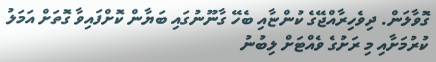ގޮވާލަން. ދިވެހިރާއްޖޭގެ ކުންޏާއި ބެހޭ ގާނޫނުގައި ބަޔާން ކޮށްފައިވާ ގޮތަށް އަމަލު ކުރުމަށާއި މި ރަށުގެ ވެއްޓަށް ލިބުނު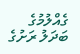ގެއްލުމުގެ ބަދަލު ރަށުގެ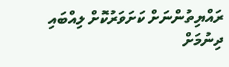ރައްޔިތުންނަށް ކަށަވަރުކޮށް ލިއްބައި ދިނުމަށް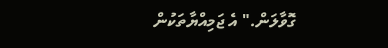ގޮވާލަން." އެ ޖަމިއްޔާތަކުން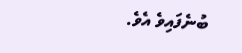ބުނެފައިވެ އެވެ.